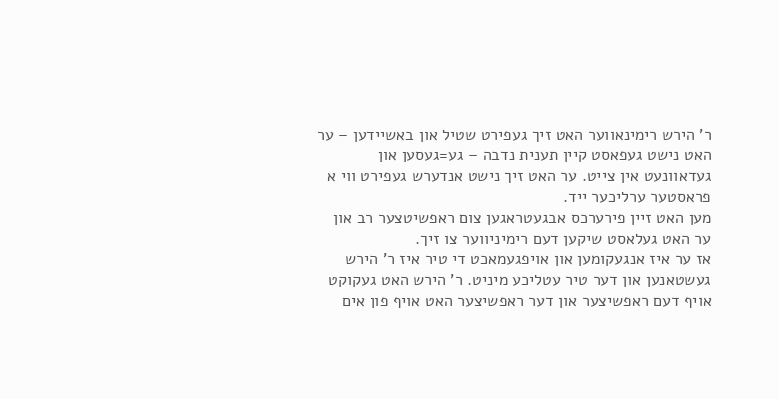ר’ הירש רימינאווער האט זיך געפירט שטיל און באשיידען – ער האט נישט געפאסט קיין תענית נדבה – גע=געסען און געדאוונעט אין צייט. ער האט זיך נישט אנדערש געפירט ווי א פראסטער ערליכער ייד.
מען האט זיין פירערכס אבגעטראגען צום ראפשיטצער רב און ער האט געלאסט שיקען דעם רימיניווער צו זיך.
אז ער איז אנגעקומען און אויפגעמאכט די טיר איז ר’ הירש געשטאנען און דער טיר עטליכע מיניט. ר’ הירש האט געקוקט אויף דעם ראפשיצער און דער ראפשיצער האט אויף פון אים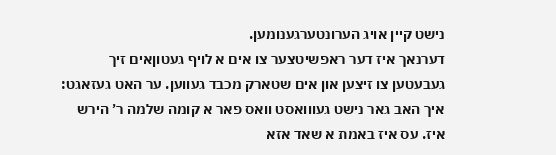נישט קיין אויג הערונטערגענומען.
דערנאך איז דער ראפשיטצער צו אים א לויף געטוןאים זיך געבעטען צו זיצען און אים שטארק מכבד געווען. ער האט געזאגט: איך האב גאר נישט געווואסט וואס פאר א קומה שלמה ר’ הירש איז. עס איז באמת א שאד אזא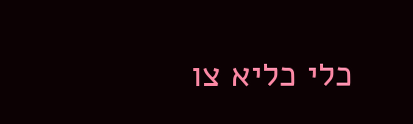כלי כליא צו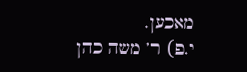מאכען.
י.פ) ר’ משה כהן